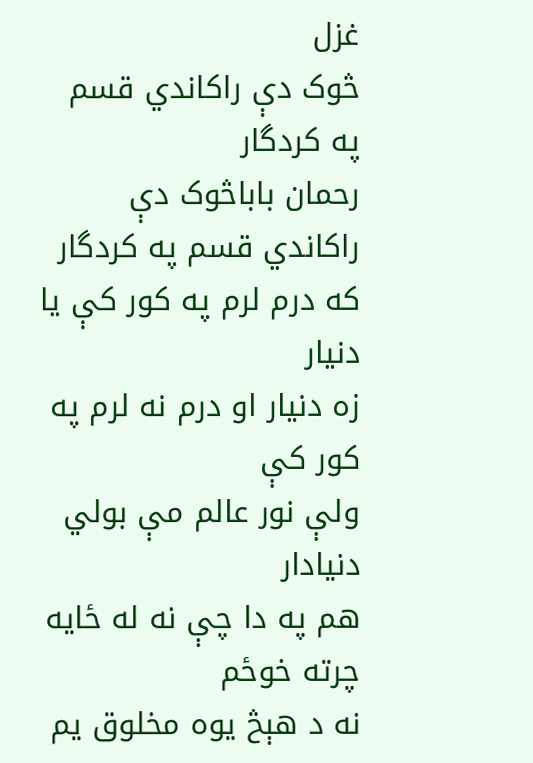غزل
څوک دې راکاندي قسم په کردگار
رحمان باباڅوک دې راکاندي قسم په کردگار
که درم لرم په کور کې يا دنيار
زه دنيار او درم نه لرم په کور کې
ولې نور عالم مې بولي دنيادار
هم په دا چې نه له ځايه چرته خوځم
نه د هېڅ يوه مخلوق يم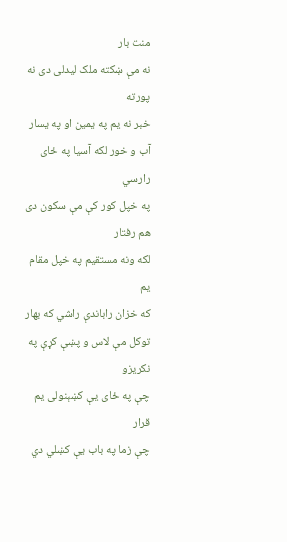منت بار
نه مې ښکته ملک ليدلی دی نه پورته
خبر نه يم په يمين او په يسار
آب و خور لکه آسيا په ځای رارسي
په خپل کور کې مې سکون دی هم رفتار
لکه ونه مستقيم په خپل مقام يم
که خزان راباندې راشي که بهار
توکل مې لاس و پښې کړې په نکريزو
چې په ځای يې کښېنولی يم قرار
چې زما په باب يې کښلي دي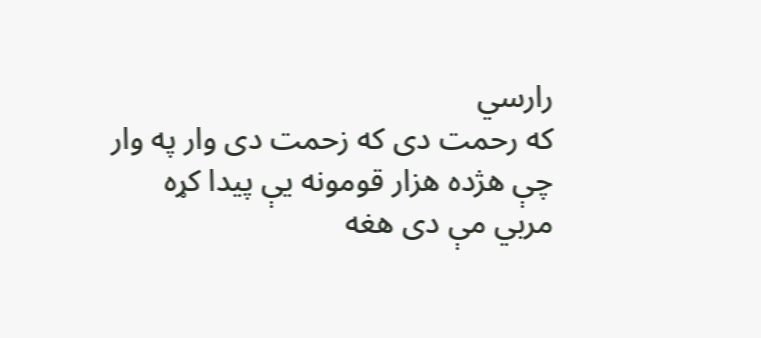رارسي
که رحمت دی که زحمت دی وار په وار
چې هژده هزار قومونه يې پيدا کړه
مربي مې دی هغه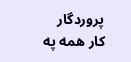پروردگار
کار همه په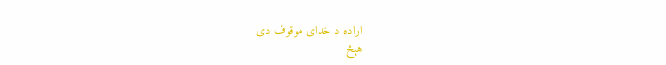اراده د خدای موقوف دی
هېڅ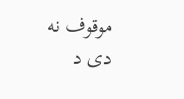موقوف نه دی د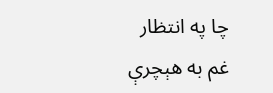چا په انتظار
غم به هېچرې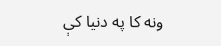ونه کا په دنيا کې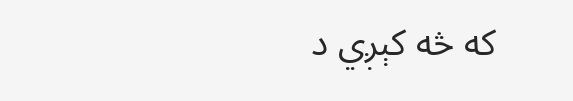که څه کېږي د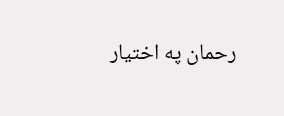رحمان په اختيار